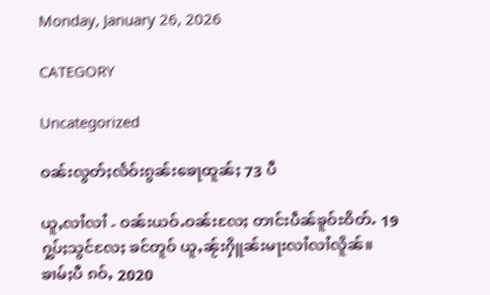Monday, January 26, 2026

CATEGORY

Uncategorized

ဝၼ်းလွတ်ႈလႅဝ်းၵွၼ်းၶေႃထူၼ်ႈ 73 ပီ

ယူႇလၢႆလၢႆ - ဝၼ်းယဝ်ႉဝၼ်းလႄႈ တၢင်းပဵၼ်ၶူဝ်ႊဝိတ်ႉ 19 ႁွပ်ႈသွင်လႄႈ ၶင်တူဝ် ယူႇၼႂ်းႁိူၼ်းမႃးလၢႆလၢႆလိူၼ်။ ၶၢမ်ႈပီ ၵဝ်ႇ 2020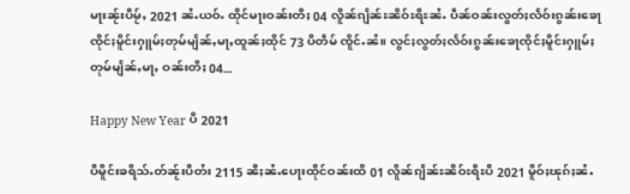မႃးၼႂ်းပီမႂ်ႇ 2021 ၼႆႉယဝ်ႉ ထိုင်မႃးဝၼ်းတီႈ 04 လိူၼ်ၵျႅၼ်ႊၼိဝ်ႊရီႊၼႆႉ ပဵၼ်ဝၼ်းလွတ်ႈလႅဝ်းၵွၼ်းၶေႃ ၸိုင်ႈမိူင်းႁူမ်ႈတုမ်မျႅၼ်ႇမႃႇထူၼ်ႈထိုင် 73 ပီတဵမ် ၸိူင်ႉၼႆ။ လွင်ႈလွတ်ႈလႅဝ်းၵွၼ်းၶေႃၸိုင်ႈမိူင်းႁူမ်ႈတုမ်မျႅၼ်ႇမႃႇ ဝၼ်းတီႈ 04...

Happy New Year ပီ 2021

ပီမိူင်းၶရိသ်ႉတ်ၼႂ်းပီတႆး 2115 ၼီႈၼႆႉပေႃးထိုင်ဝၼ်းထိ 01 လိူၼ်ၵျႅၼ်ႊၼိဝ်ႊရီႊပီ 2021 မိူဝ်ႈၽုၵ်ႈၼႆႉ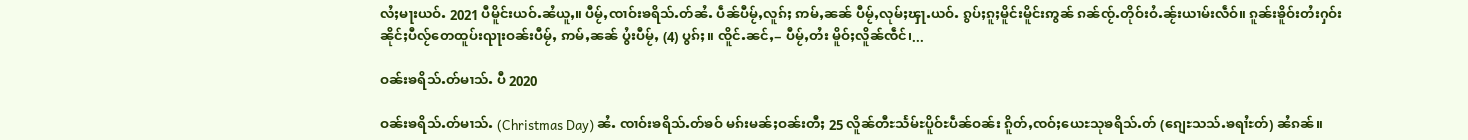လႆႈမႃးယဝ်ႉ 2021 ပီမိူင်းယဝ်ႉၼႆယူႇ။ ပီမႂ်ႇၸၢဝ်းၶရိသ်ႉတ်ၼႆႉ ပဵၼ်ပီမႂ်ႇလူၵ်ႈ ဢမ်ႇၼၼ် ပီမႂ်ႇလုမ်ႈၾႃႉယဝ်ႉ ၵွပ်ႈၵူႈမိူင်းမိူင်းဢွၼ် ၵၼ်ၸႂ်ႉတိုဝ်းဝႆႉၼႂ်းယၢမ်းလဵဝ်။ ၵူၼ်းၶိူဝ်းတႆးႁဝ်း ၼိုင်ႈပီလႂ်တေထူပ်းၺႃးဝၼ်းပီမႂ်ႇ ဢမ်ႇၼၼ် ပွႆးပီမႂ်ႇ (4) ပွၵ်ႈ။ ၸိူင်ႉၼင်ႇ− ပီမႂ်ႇတႆး မိူဝ်ႈလိူၼ်ၸဵင်၊...

ဝၼ်းၶရိသ်ႉတ်မၢသ်ႉ ပီ 2020

ဝၼ်းၶရိသ်ႉတ်မၢသ်ႉ (Christmas Day) ၼႆႉ ၸၢဝ်းၶရိသ်ႉတ်ၶဝ် မၵ်းမၼ်ႈဝၼ်းတီႈ 25 လိူၼ်တီႊသႅမ်ႊပိူဝ်ႊပဵၼ်ဝၼ်း ၵိူတ်ႇၸဝ်ႈယေႊသုၶရိသ်ႉတ် (ၵျေႊသသ်ႉၶရၢႆႊတ်) ၼႆၵၼ်။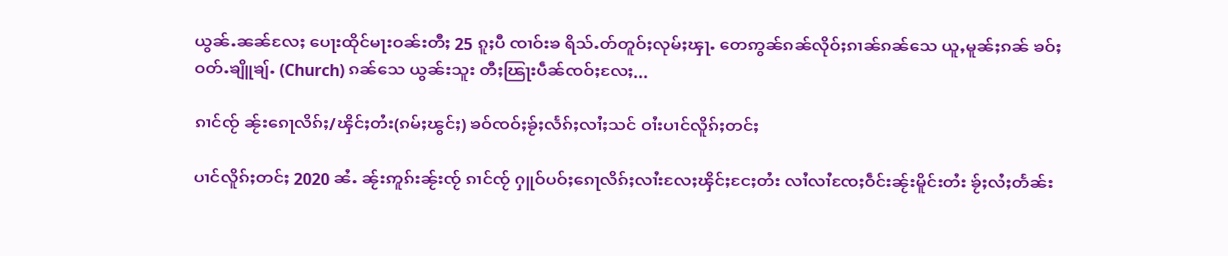ယွၼ်ႉၼၼ်လႄႈ ပေႃးထိုင်မႃးဝၼ်းတီႈ 25 ၵူႈပီ ၸၢဝ်းၶ ရိသ်ႉတ်တူဝ်ႈလုမ်ႈၾႃႉ တေဢွၼ်ၵၼ်လိုဝ်ႈၵၢၼ်ၵၼ်သေ ယူႇမူၼ်ႈၵၼ် ၶဝ်ႈဝတ်ႉၶျိူၶျ်ႉ (Church) ၵၼ်သေ ယွၼ်းသူး တီႈၽြႃးပဵၼ်ၸဝ်ႈလႄႈ...

ၵၢင်ၸႂ် ၼႂ်းၵေႃလိၵ်ႈ/ၾိင်ႈတႆး(ၵမ်ႈၽွင်ႈ) ၶဝ်ၸဝ်ႈၶႂ်ႈလႅၵ်ႈလၢႆႈသင် ဝၢႆးပၢင်လိူၵ်ႈတင်ႈ

ပၢင်လိူၵ်ႈတင်ႈ 2020 ၼႆႉ ၼႂ်းဢူၵ်းၼႂ်းၸႂ် ၵၢင်ၸႂ် ႁူဝ်ပဝ်ႈၵေႃလိၵ်ႈလၢႆးလႄႈၾိင်ႈငႄႈတႆး လၢႆလၢႆၸႄႈဝဵင်းၼႂ်းမိူင်းတႆး ၶႂ်ႈလႆႈတႅၼ်း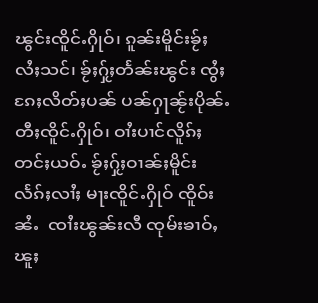ၽွင်းၸိူင်ႉႁိုဝ်၊ ၵူၼ်းမိူင်းၶႂ်ႈလႆႈသင်၊ ၶႂ်ႈႁႂ်ႈတႅၼ်းၽွင်း ၸွႆႈၵႄႈလိတ်ႈပၼ် ပၼ်ႁႃၼႂ်းပိုၼ်ႉတီႈၸိူင်ႉႁိုဝ်၊ ဝၢႆးပၢင်လိူၵ်ႈတင်ႈယဝ်ႉ ၶႂ်ႈႁႂ်ႈဝၢၼ်ႈမိူင်းလႅၵ်ႈလၢႆႈ မႃးၸိူင်ႉႁိုဝ် ၸိူဝ်းၼႆႉ  ၸၢႆးၽွၼ်းလီ ၸုမ်းၶၢဝ်ႇၽူႈ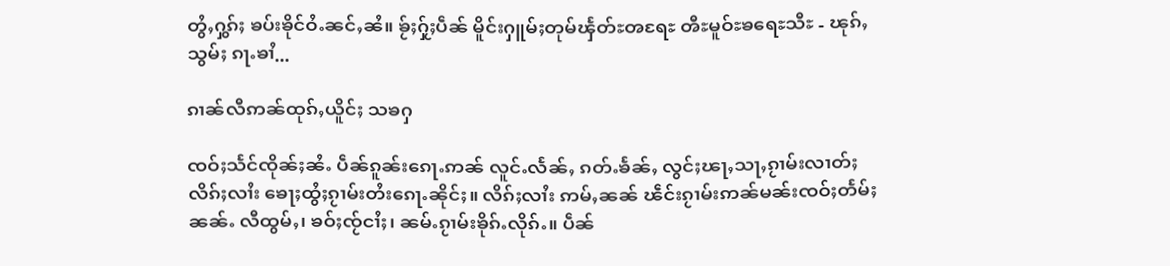တွႆႇႁွၵ်ႈ ၶပ်းၶိုင်ဝႆႉၼင်ႇၼႆ။ ၶႂ်ႈႁႂ်ႈပဵၼ် မိူင်းႁူမ်ႈတုမ်ၾႅတ်ႊၻရႄႊ ၻီႊမူဝ်ႊၶရေႊသီႊ - ၽုၵ်ႇသွမ်ႈ ၵႃႉၶၢႆ...

ၵၢၼ်လီဢၼ်ထုၵ်ႇယိူင်ႈ သၶႁ

ၸဝ်ႈသႅင်ၸိုၼ်ႈၼႆႉ ပဵၼ်ၵူၼ်းၵေႃႉဢၼ် လူင်ႉလႅၼ်ႇ ၵတ်ႉၶႅၼ်ႇ လွင်ႈၽႃႇသႃႇၵႂၢမ်းလၢတ်ႈ လိၵ်ႈလၢႆး ၶေႃႈထွႆႈၵႂၢမ်းတႆးၵေႃႉၼိုင်ႈ။ လိၵ်ႈလၢႆး ဢမ်ႇၼၼ် ၽဵင်းၵႂၢမ်းဢၼ်မၼ်းၸဝ်ႈတႅမ်ႈၼၼ်ႉ လီထွမ်ႇ၊ ၶဝ်ႈၸႂ်ငၢႆႈ၊ ၼမ်ႉၵႂၢမ်းၶိုၵ်ႉလိုၵ်ႉ။ ပဵၼ်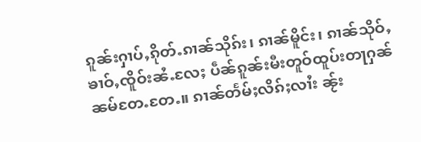ၵူၼ်းႁၢပ်ႇၵိုတ်ႉၵၢၼ်သိုၵ်း၊ ၵၢၼ်မိူင်း၊ ၵၢၼ်သိုဝ်ႇၶၢဝ်ႇၸိူဝ်းၼႆႉလႄႈ ပဵၼ်ၵူၼ်းမီးတူဝ်ထူပ်းတႃႁၼ်ၼမ်တႄႉတႄႉ။ ၵၢၼ်တႅမ်ႈလိၵ်ႈလၢႆး ၼႂ်း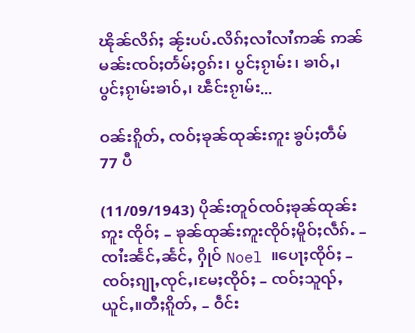ၽိုၼ်လိၵ်ႈ ၼႂ်းပပ်ႉလိၵ်ႈလၢႆလၢႆဢၼ် ဢၼ်မၼ်းၸဝ်ႈတႅမ်ႈဝွၵ်း၊ ပွင်ႈၵႂၢမ်း၊ ၶၢဝ်ႇ၊ ပွင်ႈၵႂၢမ်းၶၢဝ်ႇ၊ ၽဵင်းၵႂၢမ်း...

ဝၼ်းၵိူတ်ႇ ၸဝ်ႈၶုၼ်ထုၼ်းဢူး ၶွပ်ႈတဵမ် 77 ပီ

(11/09/1943) ပိုၼ်းတူဝ်ၸဝ်ႈၶုၼ်ထုၼ်းဢူး ၸိုဝ်ႈ – ၶုၼ်ထုၼ်းဢူးၸိုဝ်ႈမိူဝ်ႈလဵၵ်ႉ – ၸၢႆးၼႅင်ႇၼႅင်ႇ ႁိုဝ် Noel ။ပေႃႈၸိုဝ်ႈ – ၸဝ်ႈၵျႃႇၸုင်ႇ၊မႄႈၸိုဝ်ႈ – ၸဝ်ႈသူၺ်ႇယူင်ႇ။တီႈၵိူတ်ႇ – ဝဵင်း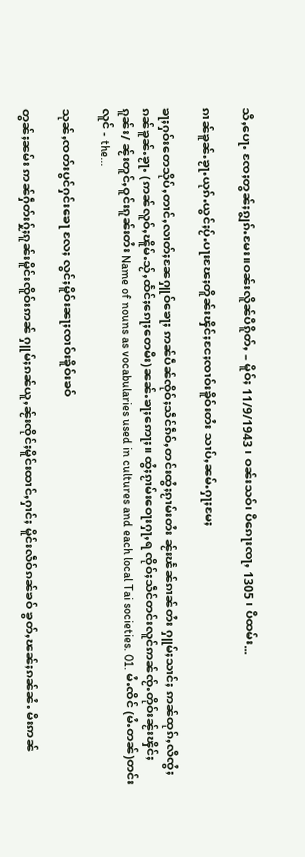သီႇပေႃႉ ၸႄႈတွၼ်ႈၵျွၵ်ႉမႄး။ဝၼ်းလိူၼ်ပီၵိူတ်ႇ – မိူဝ်ႈ 11/9/1943 ၊ ဝၼ်းသဝ်၊ ပီၵေႃးၸႃႇ 1305 ၊ ပီထမ်း...

ၵၢၼ်ၶူၼ်ႉၶႂႃႉယုၵ်ႉယွင်ႈပႂ်ႉပႃးၽႄႈတိူၼ်းၾိင်ႈငႄႈၸၢဝ်းၶိူဝ်းတႆး သၢပ်ႇၼမ်ႉႁႃႈမႄႈ

ၶႃႈႁဝ်းတေသိုပ်ႇတၢင်ႇလၢတ်ႈၼႄႁူဝ်ၶေႃႈ ဢၼ်ပဵၼ်ၸိုဝ်ႈသဵင်ၵဵဝ်ႇတင်းထွႆႈၵႂၢမ်းတႆး ၼႂ်းၽႅၼ်ၵၢၼ်တႆး ႁူမ်ႈသၢင်ႈ ဢၼ်ထုၵ်ႇလီၸွႆႈၵၼ်ၶူၼ်ႉၶႂႃႉ (ဢၼ်လူဝ်ႇၽိူမ်ႉသႂ်ႇထႅင်ႈၵေႃႈတေမီး)ၼၼ်ႉၶႃႈဢေႃႈ။ ထွႆႈၵႂၢမ်းဝေႃးႁႃႇရ ၸိုဝ်ႈသဵင်တင်းလူင်ဢၼ်ၸႂ်ႉတိုဝ်းၼႂ်းၾိင်ႈၵူၼ်း/ ၼႂ်းတူင်ႇဝူင်းၵူၼ်းတႆး Name of nouns as vocabularies used in cultures and each local Tai societies. 01. မႆႉၸိင် (မႆႉတၼ်)တင်းလူင် - the...

သုၼ်ႇၸတ်းပွင်ႁင်းၶေႃ လႄႈ လွင်ႈမိူဝ်းၼႃႈၸၢဝ်းၶိူဝ်းၶဝ်

တွၼ်ႈၼမ်း ဢၼ်ႁဵတ်းႁႂ်ႈၵူၼ်းမိူင်းၸိူဝ်းဢၼ် ႁူမ်ႈၵၼ်ယူႇၼႂ်းၸိုင်ႈမိူင်းထၢင်ႇႁၢင်ႈ မိူင်းလဵဝ်ၵၼ်ၶဝ် ၶွတ်ႇၽၼ်ႈၵၼ်ၼႆႉ မီးဢၼ်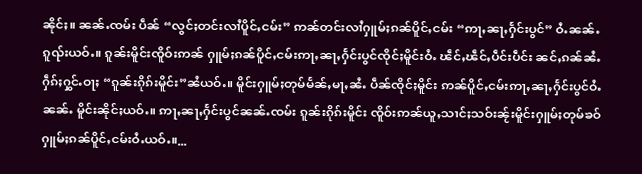ၼိုင်ႈ။ ၼၼ်ႉၸမ်း ပဵၼ် “လွင်ႈတင်းလၢႆပိူင်ႇငမ်း” ဢၼ်တင်းလၢႆႁူမ်ႈၵၼ်ပိူင်ႇငမ်း “ဢႃႇၼႃႇႁႅင်းပွင်” ဝႆႉၼၼ်ႉၵူၺ်းယဝ်ႉ။ ၵူၼ်းမိူင်းၸိူဝ်းဢၼ် ႁူမ်ႈၵၼ်ပိူင်ႇငမ်းဢႃႇၼႃႇႁႅင်းပွင်ၸိုင်ႈမိူင်းဝႆႉ ၽဵင်ႇၽဵင်ႇပဵင်းပဵင်း ၼင်ႇၵၼ်ၼႆႉ ႁဵၵ်ႈႁွင်ႉဝႃႈ “ၵူၼ်းၵိုၵ်းမိူင်း”ၼႆယဝ်ႉ။ မိူင်းႁူမ်ႈတုမ်မႅၼ်ႇမႃႇၼႆႉ ပဵၼ်ၸိုင်ႈမိူင်း ဢၼ်ပိူင်ႇငမ်းဢႃႇၼႃႇႁႅင်းပွင်ဝႆႉၼၼ်ႉ မိူင်းၼိုင်ႈယဝ်ႉ။ ဢႃႇၼႃႇႁႅင်းပွင်ၼၼ်ႉၸမ်း ၵူၼ်းၵိုၵ်းမိူင်း ၸိူဝ်းဢၼ်ယူႇသၢင်ႈသဝ်းၼႂ်းမိူင်းႁူမ်ႈတုမ်ၶဝ် ႁူမ်ႈၵၼ်ပိူင်ႇငမ်းဝႆႉယဝ်ႉ။...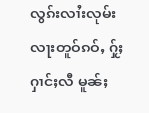လွၵ်းလၢႆးလုမ်းလႃးတူဝ်ၵဝ်ႇ ႁႂ်ႈႁၢင်ႈလီ မူၼ်ႈ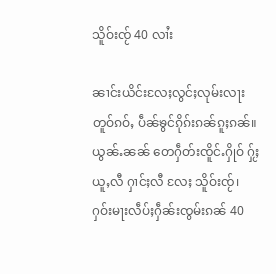သိူဝ်းၸႂ် 40 လၢႆး

ၼၢင်းယိင်းလႄႈလွင်ႈလုမ်းလႃးတူဝ်ၵဝ်ႇ ပဵၼ်ၶွင်ၵိုၵ်းၵၼ်ၵူႈၵၼ်။ ယွၼ်ႉၼၼ် တေႁဵတ်းၸိူင်ႉႁိုဝ် ႁႂ်ႈယူႇလီ ႁၢင်ႈလီ လႄႈ သိူဝ်းၸႂ်၊ ႁဝ်းမႃးလဵပ်ႈႁဵၼ်းၸွမ်းၵၼ် 40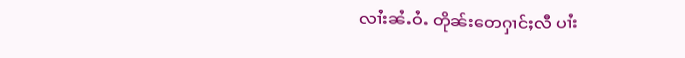လၢႆးၼႆႉဝႆႉ တိုၼ်းတေႁၢင်ႈလီ ပၢႆး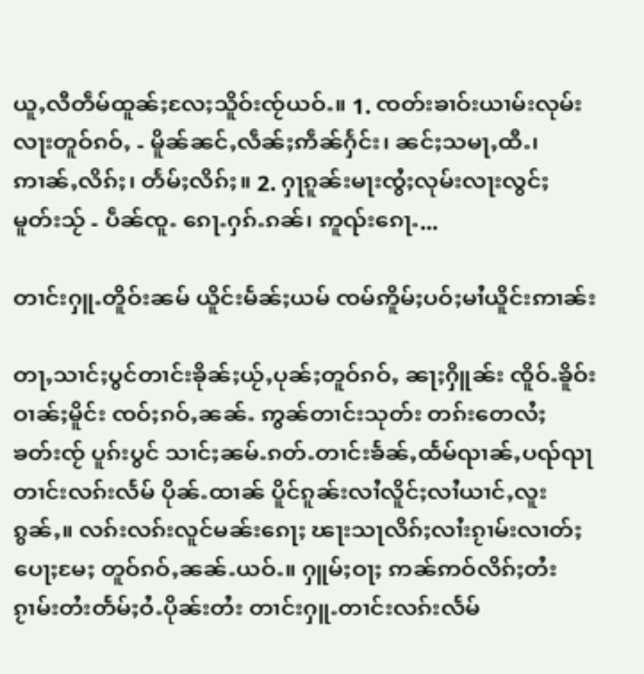ယူႇလီတဵမ်ထူၼ်ႈလႄႈသိူဝ်းၸႂ်ယဝ်ႉ။ 1. ၸတ်းၶၢဝ်းယၢမ်းလုမ်းလႃးတူဝ်ၵဝ်ႇ - မိူၼ်ၼင်ႇလဵၼ်ႈဢဵၼ်ႁႅင်း၊ ၼင်ႈသမႃႇထီႉ၊ ဢၢၼ်ႇလိၵ်ႈ၊ တႅမ်ႈလိၵ်ႈ။ 2. ႁႃၵူၼ်းမႃးၸွႆႈလုမ်းလႃးလွင်ႈမူတ်းသ်ႂ - ပဵၼ်ၸူႉ ၵေႃႉႁၵ်ႉၵၼ်၊ ဢူၺ်းၵေႃႉ...

တၢင်းႁူႉတိူဝ်းၼမ် ယိူင်းမႅၼ်ႈယမ် ၸမ်ဢိူမ်ႈပဝ်ႈမၢႆယိူင်းဢၢၼ်း

တႃႇသၢင်ႈပွင်တၢင်းၶိုၼ်ႈယႂ်ႇပုၼ်ႈတူဝ်ၵဝ်ႇ ၼႃႈႁိူၼ်း ၸိူဝ်ႉၶိူဝ်း ဝၢၼ်ႈမိူင်း ၸဝ်ႈၵဝ်ႇၼၼ်ႉ ဢွၼ်တၢင်းသုတ်း တၵ်းတေလႆႈၶတ်းၸႂ် ပူၵ်းပွင် သၢင်ႈၼမ်ႉၵတ်ႉတၢင်းၶႅၼ်ႇထႅမ်ၺၢၼ်ႇပၺ်ၺႃတၢင်းလၵ်းလႅမ် ပိုၼ်ႉထၢၼ် ပိူင်ၵူၼ်းလၢႆလိူင်ႈလၢႆယၢင်ႇလူးၵွၼ်ႇ။ လၵ်းလၵ်းလူင်မၼ်းၵေႃႈ ၽႃးသႃလိၵ်ႈလၢႆးၵႂၢမ်းလၢတ်ႈပေႃႈမႄႈ တူဝ်ၵဝ်ႇၼၼ်ႉယဝ်ႉ။ ႁူမ်ႈဝႃႈ ဢၼ်ဢဝ်လိၵ်ႈတႆးၵႂၢမ်းတႆးတႅမ်ႈဝႆႉပိုၼ်းတႆး တၢင်းႁူႉတၢင်းလၵ်းလႅမ်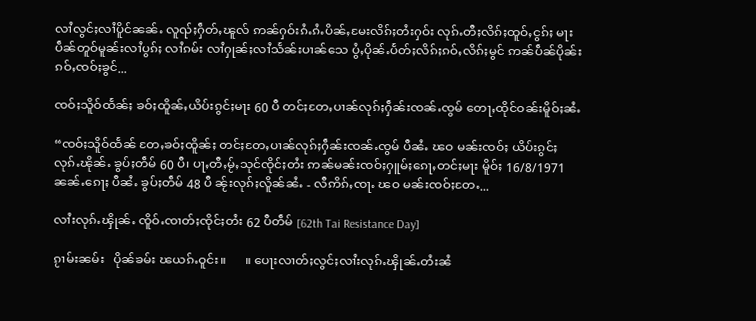လၢႆလွင်ႈလၢႆပိူင်ၼၼ်ႉ လူၺ်ႈႁဵတ်ႇၽူလ် ဢၼ်ႁဝ်းၵႆႉၵႆႉပိၼ်ႇမႄးလိၵ်ႈတႆးႁဝ်း လုၵ်ႉတီႈလိၵ်ႈထူဝ်ႇငွၵ်ႈ မႃးပဵၼ်တူဝ်မူၼ်းလၢႆပွၵ်ႈ လၢႆၵမ်း လၢႆႁုၼ်ႈလၢႆသႅၼ်းပၢၼ်သေ ပွႆႇပိုၼ်ႉပႅတ်ႈလိၵ်ႈၵဝ်ႇလိၵ်ႈမွင် ဢၼ်ပဵၼ်ပိုၼ်းၵဝ်ႇၸဝ်ႈၶွင်...

ၸဝ်ႈသိူဝ်ထႅၼ်ႈ ၶဝ်ႈထိူၼ်ႇယိပ်းၵွင်ႈမႃး 60 ပီ တင်ႈတႄႇပၢၼ်လုၵ်ႈႁဵၼ်းၸၼ်ႉၸွမ် တေႃႇထိုင်ဝၼ်းမိူဝ်ႈၼႆႉ

“ၸဝ်ႈသိူဝ်ထႅၼ် တႄႇၶဝ်ႈထိူၼ်ႈ တင်ႈတႄႇပၢၼ်လုၵ်ႈႁဵၼ်းၸၼ်ႉၸွမ် ပီၼႆႉ ၽဝ မၼ်းၸဝ်ႈ ယိပ်းၵွင်ႈလုၵ်ႉၽိုၼ်ႉ ၶွပ်ႈတဵမ် 60 ပီ၊ ပႃႇတီႇမႂ်ႇသုင်ၸိုင်ႈတႆး ဢၼ်မၼ်းၸဝ်ႈႁူမ်ႈၵေႃႇတင်ႈမႃး မိူဝ်ႈ 16/8/1971 ၼၼ်ႉၵေႃႈ ပီၼႆႉ ၶွပ်ႈတဵမ် 48 ပီ ၼႂ်းလုၵ်ႈလိူၼ်ၼႆႉ - လီဢိၵ်ႇၸႃႉ ၽဝ မၼ်းၸဝ်ႈတႄႉ...

လၢႆးလုၵ်ႉၾိုၼ်ႉ ၸိူဝ်ႉၸၢတ်ႈၸိုင်ႈတႆး 62 ပီတဵမ် [62th Tai Resistance Day]

ၵႂၢမ်းၼမ်း   ပိုၼ်ၶမ်း ၽယၵ်ႉဝူင်း။      ။ ပေႃးလၢတ်ႈလွင်ႈလၢႆးလုၵ်ႉၾိုၼ်ႉတႆးၼႆ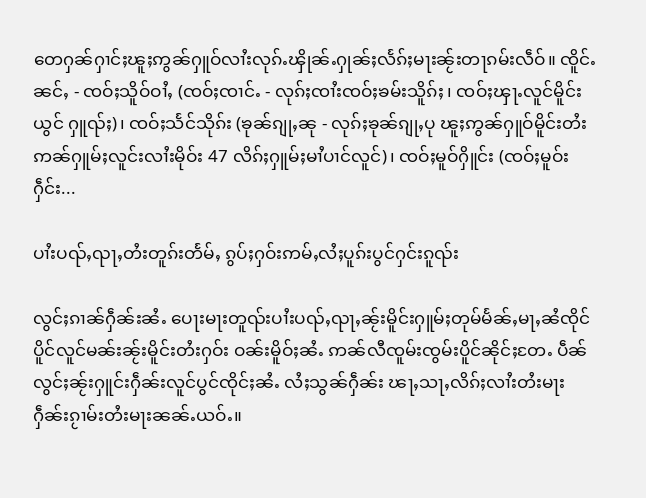တေႁၼ်ႁၢင်ႈၽူႈဢွၼ်ႁူဝ်လၢႆးလုၵ်ႉၾိုၼ်ႉႁုၼ်ႈလႅၵ်ႈမႃးၼႂ်းတႃၵမ်းလဵဝ်။ ၸိူင်ႉၼင်ႇ - ၸဝ်ႈသိူဝ်ဝၢႆႇ (ၸဝ်ႈၸၢင်ႉ - လုၵ်ႈၸၢႆးၸဝ်ႈၶမ်းသိူၵ်ႈ၊ ၸဝ်ႈၾႃႉလူင်မိူင်းယွင် ႁူၺ်ႈ)၊ ၸဝ်ႈသႅင်သိုၵ်း (ၶုၼ်ၵျုႇၼု - လုၵ်ႈၶုၼ်ၵျုႇပု ၽူႈဢွၼ်ႁူဝ်မိူင်းတႆးဢၼ်ႁူမ်ႈလူင်းလၢႆးမိုဝ်း 47 လိၵ်ႈႁူမ်ႈမၢႆပၢင်လူင်)၊ ၸဝ်ႈမူဝ်ႁိူင်း (ၸဝ်ႈမူဝ်းႁဵင်း...

ပၢႆးပၺ်ႇၺႃႇတႆးတူၵ်းတႅမ်ႇ ၵွပ်ႈႁဝ်းဢမ်ႇလႆႈပူၵ်းပွင်ႁင်းၵူၺ်း

လွင်ႈၵၢၼ်ႁဵၼ်းၼႆႉ ပေႃးမႃးတူၺ်းပၢႆးပၺ်ႇၺႃႇၼႂ်းမိူင်းႁူမ်ႈတုမ်မႅၼ်ႇမႃႇၼႆၸိုင် ပိူင်လူင်မၼ်းၼႂ်းမိူင်းတႆးႁဝ်း ဝၼ်းမိူဝ်ႈၼႆႉ ဢၼ်လီၸူမ်းၸွမ်းပိူင်ၼိုင်ႈတႄႉ ပဵၼ်လွင်ႈၼႂ်းႁူင်းႁဵၼ်းလူင်ပွင်ၸိုင်ႈၼႆႉ လႆႈသွၼ်ႁဵၼ်း ၽႃႇသႃႇလိၵ်ႈလၢႆးတႆးမႃး ႁဵၼ်းၵႂၢမ်းတႆးမႃးၼၼ်ႉယဝ်ႉ။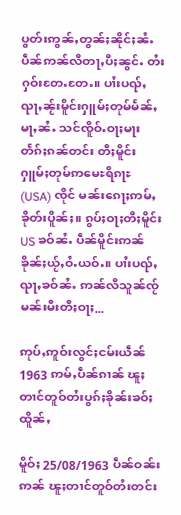ပွတ်းဢွၼ်ႇတွၼ်ႈၼိုင်ႈၼႆႉ ပဵၼ်ဢၼ်လီတႃႇပီႈၼွင်ႉ တႆးႁဝ်းတႄႉတႄႉ။ ပၢႆးပၺ်ႇၺႃႇၼႂ်းမိူင်းႁူမ်ႈတုမ်မႅၼ်ႇမႃႇၼႆႉ သင်ၸိူဝ်ႉဝႃႈမႃးတႅၵ်ႈၵၼ်တင်း တီႈမိူင်းႁူမ်ႈတုမ်ဢမေႊရိၵႃႊ (USA) ၸိုင် မၼ်းၵေႃႈဢမ်ႇၶိုတ်းပိူၼ်ႈ။ ၵွပ်ႈဝႃႈတီႈမိူင်း US ၶဝ်ၼႆႉ ပဵၼ်မိူင်းဢၼ်ၶိုၼ်ႈယႂ်ႇဝႆႉယဝ်ႉ။ ပၢႆးပၺ်ႇၺႃႇၶဝ်ၼႆႉ ဢၼ်လီသူၼ်ၸႂ် မၼ်းမီးတီႈဝႃႈ...

ဢုပ်ႇဢူဝ်းလွင်ႈငမ်းယဵၼ် 1963 ဢမ်ႇပဵၼ်ၵၢၼ် ၽူႈတၢင်တူဝ်တႆးပွၵ်ႈၶိုၼ်းၶဝ်ႈထိူၼ်ႇ

မိူဝ်ႈ 25/08/1963 ပဵၼ်ဝၼ်းဢၼ် ၽူႈတၢင်တူဝ်တႆးတင်း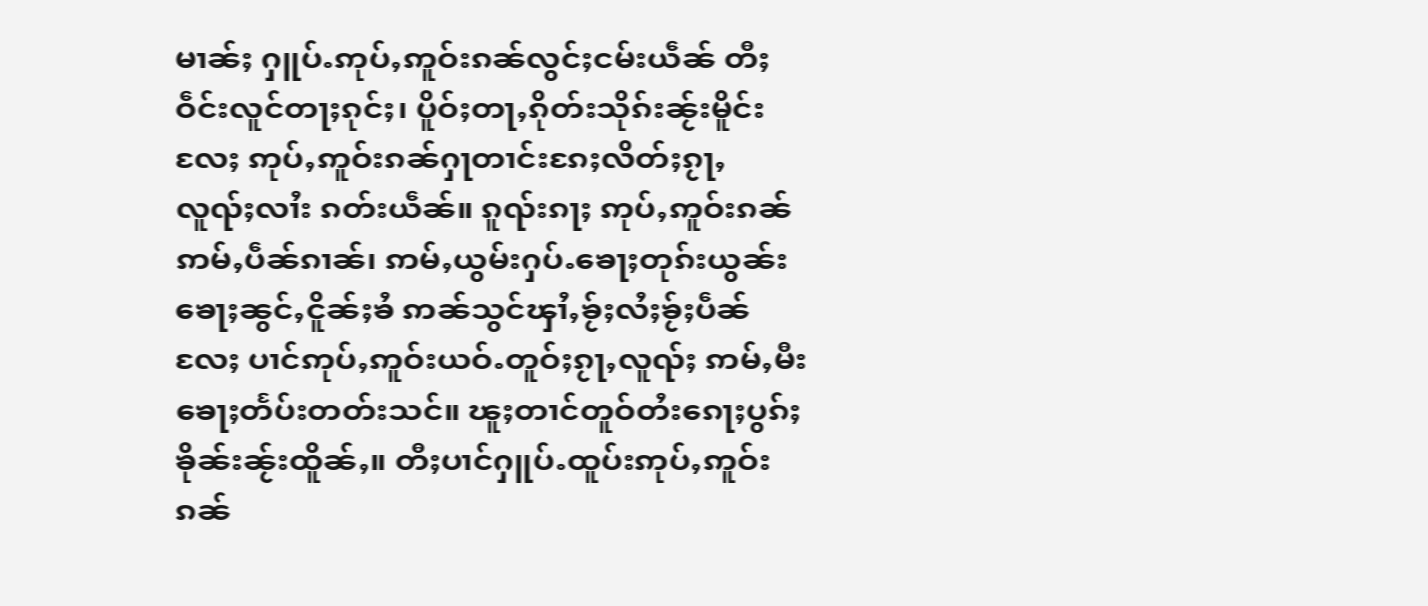မၢၼ်ႈ ႁူပ်ႉဢုပ်ႇဢူဝ်းၵၼ်လွင်ႈငမ်းယဵၼ် တီႈဝဵင်းလူင်တႃႈၵုင်ႈ၊ ပိူဝ်ႈတႃႇၵိုတ်းသိုၵ်းၼႂ်းမိူင်းလႄႈ ဢုပ်ႇဢူဝ်းၵၼ်ႁႃတၢင်းၵႄႈလိတ်ႈၵႂႃႇ လူၺ်ႈလၢႆး ၵတ်းယဵၼ်။ ၵူၺ်းၵႃႈ ဢုပ်ႇဢူဝ်းၵၼ်ဢမ်ႇပဵၼ်ၵၢၼ်၊ ဢမ်ႇယွမ်းႁပ်ႉၶေႃႈတုၵ်းယွၼ်း ၶေႃႈၼွင်ႇငိူၼ်ႈၶႆ ဢၼ်သွင်ၾၢႆႇၶႂ်ႈလႆႈၶႂ်ႈပဵၼ်လႄႈ ပၢင်ဢုပ်ႇဢူဝ်းယဝ်ႉတူဝ်ႈၵႂႃႇလူၺ်ႈ ဢမ်ႇမီးၶေႃႈတႅပ်းတတ်းသင်။ ၽူႈတၢင်တူဝ်တႆးၵေႃႈပွၵ်ႈၶိုၼ်းၼႂ်းထိူၼ်ႇ။ တီႈပၢင်ႁူပ်ႉထူပ်းဢုပ်ႇဢူဝ်းၵၼ်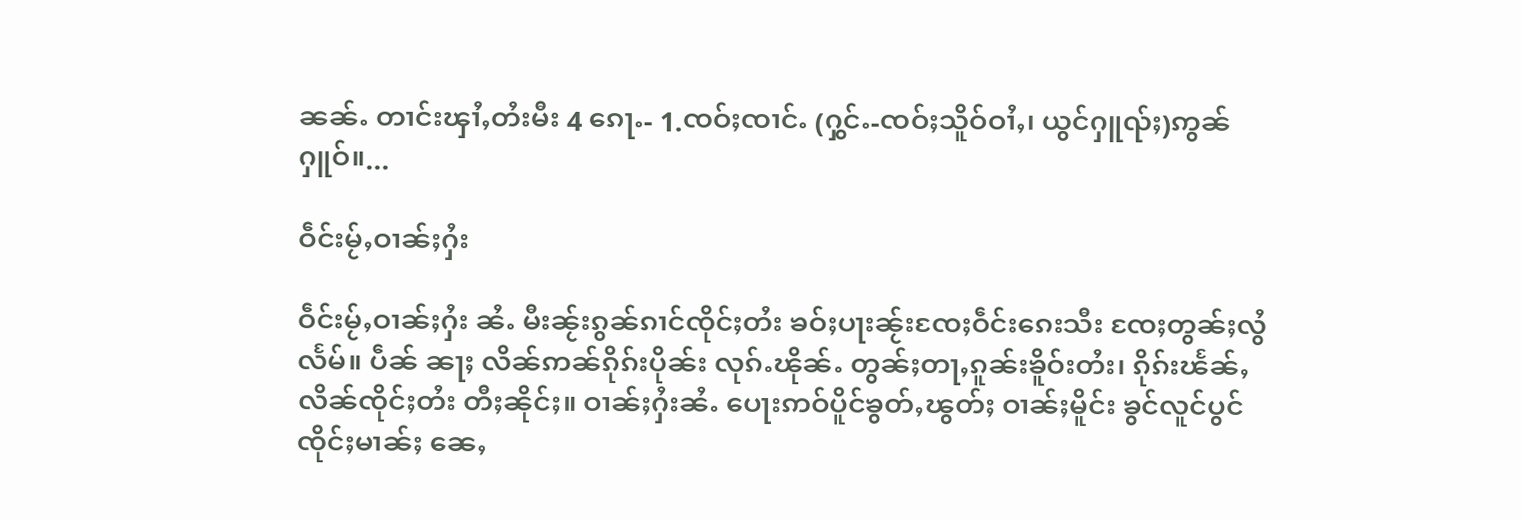ၼၼ်ႉ တၢင်းၾၢႆႇတႆးမီး 4 ၵေႃႉ- 1.ၸဝ်ႈၸၢင်ႉ (ႁွင်ႉ-ၸဝ်ႈသိူဝ်ဝၢႆႇ၊ ယွင်ႁူၺ်ႈ)ဢွၼ်ႁူဝ်။...

ဝဵင်းမႂ်ႇဝၢၼ်ႈႁႆး

ဝဵင်းမႂ်ႇဝၢၼ်ႈႁႆး ၼႆႉ မီးၼႂ်းၵွၼ်ၵၢင်ၸိုင်ႈတႆး ၶဝ်ႈပႃးၼႂ်းၸႄႈဝဵင်းၵေးသီး ၸႄႈတွၼ်ႈလွႆလႅမ်။ ပဵၼ် ၼႃႈ လိၼ်ဢၼ်ၵိုၵ်းပိုၼ်း လုၵ်ႉၽိုၼ်ႉ တွၼ်ႈတႃႇၵူၼ်းၶိူဝ်းတႆး၊ ၵိုၵ်းၽႅၼ်ႇလိၼ်ၸိုင်ႈတႆး တီႈၼိုင်ႈ။ ဝၢၼ်ႈႁႆးၼႆႉ ပေႃးဢဝ်ပိူင်ၶွတ်ႇၽွတ်ႈ ဝၢၼ်ႈမိူင်း ၶွင်လူင်ပွင်ၸိုင်ႈမၢၼ်ႈ ၼေႇ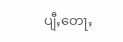ပျီႇတေႃႇ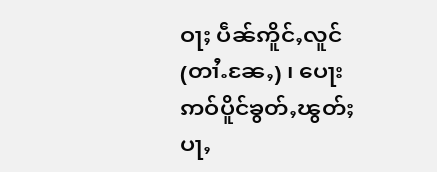ဝႃႈ ပဵၼ်ဢိူင်ႇလူင် (တၢႆႉၼႄႇ) ၊ ပေႃးဢဝ်ပိူင်ၶွတ်ႇၽွတ်ႈ ပႃႇ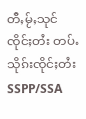တီႇမႂ်ႇသုင်ၸိုင်ႈတႆး တပ်ႉသိုၵ်းၸိုင်ႈတႆး SSPP/SSA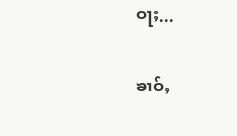ဝႃႈ...

ၶၢဝ်ႇ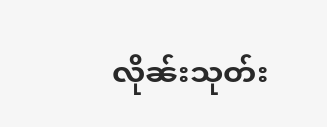လိုၼ်းသုတ်း